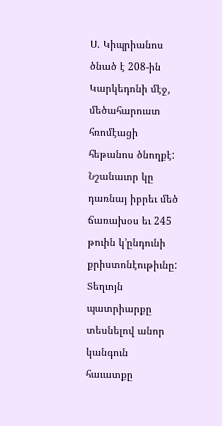Ս. Կիպրիանոս ծնած է 208-ին Կարկեդոնի մէջ, մեծահարուստ հռոմէացի հեթանոս ծնողքէ: Նշանաւոր կը դառնայ իբրեւ մեծ ճառախօս եւ 245 թուին կ’ընդունի քրիստոնէութիւնը: Տեղւոյն պատրիարքը տեսնելով անոր կանգուն հաւատքը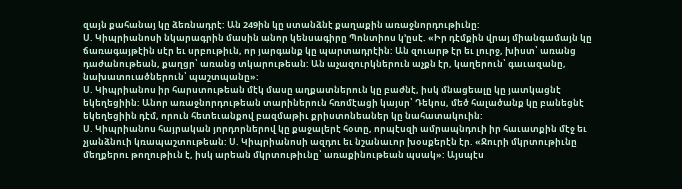զայն քահանայ կը ձեռնադրէ: Ան 249ին կը ստանձնէ քաղաքին առաջնորդութիւնը:
Ս. Կիպրիանոսի նկարագրին մասին անոր կենսագիրը Պոնտիոս կ’ըսէ. «Իր դէմքին վրայ միանգամայն կը ճառագայթէին սէր եւ սրբութիւն, որ յարգանք կը պարտադրէին: Ան զուարթ էր եւ լուրջ, խիստ՝ առանց դաժանութեան, քաղցր՝ առանց տկարութեան: Ան աչազուրկներուն աչքն էր, կաղերուն՝ գաւազանը, նախատուածներուն՝ պաշտպանը»:
Ս. Կիպրիանոս իր հարստութեան մէկ մասը աղքատներուն կը բաժնէ, իսկ մնացեալը կը յատկացնէ եկեղեցիին: Անոր առաջնորդութեան տարիներուն հռոմէացի կայսր՝ Դեկոս, մեծ հալածանք կը բանեցնէ եկեղեցիին դէմ, որուն հետեւանքով բազմաթիւ քրիստոնեաներ կը նահատակուին:
Ս. Կիպրիանոս հայրական յորդորներով կը քաջալերէ հօտը, որպէսզի ամրապնդուի իր հաւատքին մէջ եւ չյանձնուի կռապաշտութեան: Ս. Կիպրիանոսի ազդու եւ նշանաւոր խօսքերէն էր. «Ջուրի մկրտութիւնը մեղքերու թողութիւն է, իսկ արեան մկրտութիւնը՝ առաքինութեան պսակ»: Այսպէս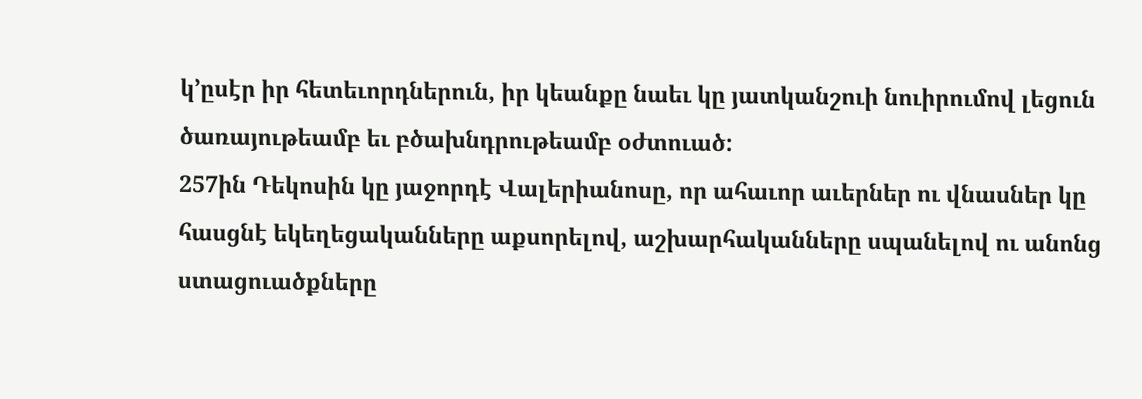կ’ըսէր իր հետեւորդներուն, իր կեանքը նաեւ կը յատկանշուի նուիրումով լեցուն ծառայութեամբ եւ բծախնդրութեամբ օժտուած:
257ին Դեկոսին կը յաջորդէ Վալերիանոսը, որ ահաւոր աւերներ ու վնասներ կը հասցնէ եկեղեցականները աքսորելով, աշխարհականները սպանելով ու անոնց ստացուածքները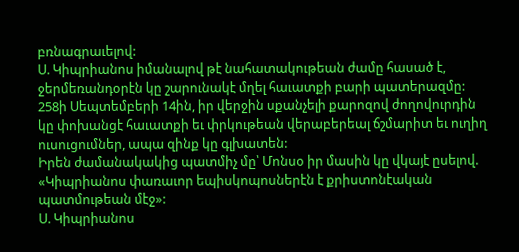բռնագրաւելով:
Ս. Կիպրիանոս իմանալով թէ նահատակութեան ժամը հասած է, ջերմեռանդօրէն կը շարունակէ մղել հաւատքի բարի պատերազմը: 258ի Սեպտեմբերի 14ին, իր վերջին սքանչելի քարոզով ժողովուրդին կը փոխանցէ հաւատքի եւ փրկութեան վերաբերեալ ճշմարիտ եւ ուղիղ ուսուցումներ, ապա զինք կը գլխատեն:
Իրեն ժամանակակից պատմիչ մը՝ Մոնսօ իր մասին կը վկայէ ըսելով. «Կիպրիանոս փառաւոր եպիսկոպոսներէն է քրիստոնէական պատմութեան մէջ»:
Ս. Կիպրիանոս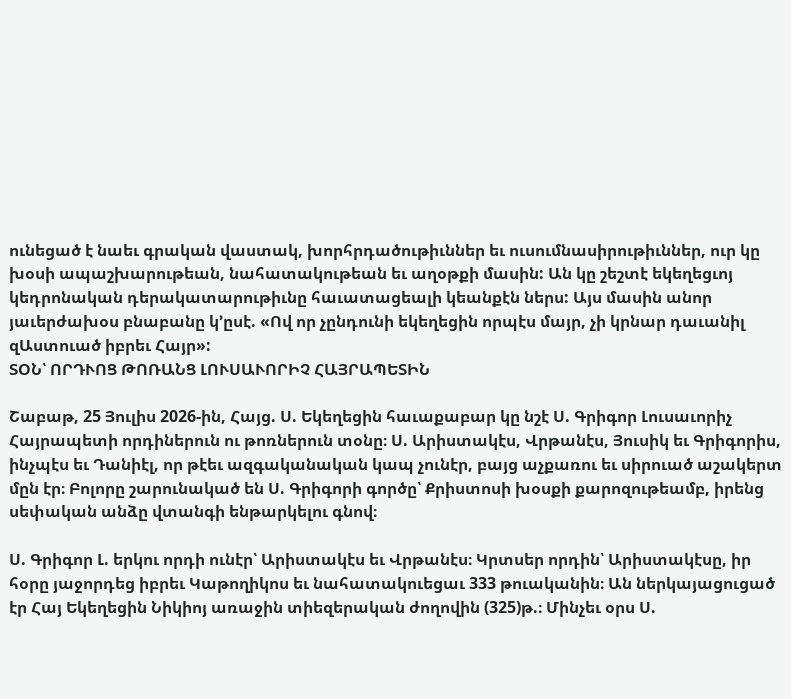ունեցած է նաեւ գրական վաստակ, խորհրդածութիւններ եւ ուսումնասիրութիւններ, ուր կը խօսի ապաշխարութեան, նահատակութեան եւ աղօթքի մասին: Ան կը շեշտէ եկեղեցւոյ կեդրոնական դերակատարութիւնը հաւատացեալի կեանքէն ներս: Այս մասին անոր յաւերժախօս բնաբանը կ’ըսէ. «Ով որ չընդունի եկեղեցին որպէս մայր, չի կրնար դաւանիլ զԱստուած իբրեւ Հայր»:
ՏՕՆ՝ ՈՐԴՒՈՑ ԹՈՌԱՆՑ ԼՈՒՍԱՒՈՐԻՉ ՀԱՅՐԱՊԵՏԻՆ

Շաբաթ, 25 Յուլիս 2026-ին, Հայց. Ս. Եկեղեցին հաւաքաբար կը նշէ Ս. Գրիգոր Լուսաւորիչ Հայրապետի որդիներուն ու թոռներուն տօնը։ Ս. Արիստակէս, Վրթանէս, Յուսիկ եւ Գրիգորիս, ինչպէս եւ Դանիէլ, որ թէեւ ազգականական կապ չունէր, բայց աչքառու եւ սիրուած աշակերտ մըն էր։ Բոլորը շարունակած են Ս. Գրիգորի գործը՝ Քրիստոսի խօսքի քարոզութեամբ, իրենց սեփական անձը վտանգի ենթարկելու գնով։

Ս. Գրիգոր Լ. երկու որդի ունէր՝ Արիստակէս եւ Վրթանէս։ Կրտսեր որդին՝ Արիստակէսը, իր հօրը յաջորդեց իբրեւ Կաթողիկոս եւ նահատակուեցաւ 333 թուականին։ Ան ներկայացուցած էր Հայ Եկեղեցին Նիկիոյ առաջին տիեզերական ժողովին (325)թ.։ Մինչեւ օրս Ս.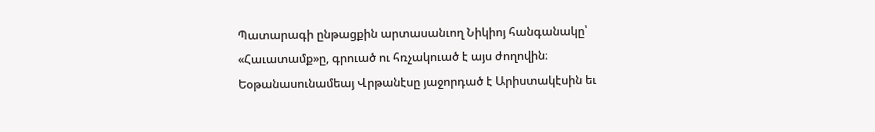Պատարագի ընթացքին արտասանւող Նիկիոյ հանգանակը՝ «Հաւատամք»ը, գրուած ու հռչակուած է այս ժողովին։ Եօթանասունամեայ Վրթանէսը յաջորդած է Արիստակէսին եւ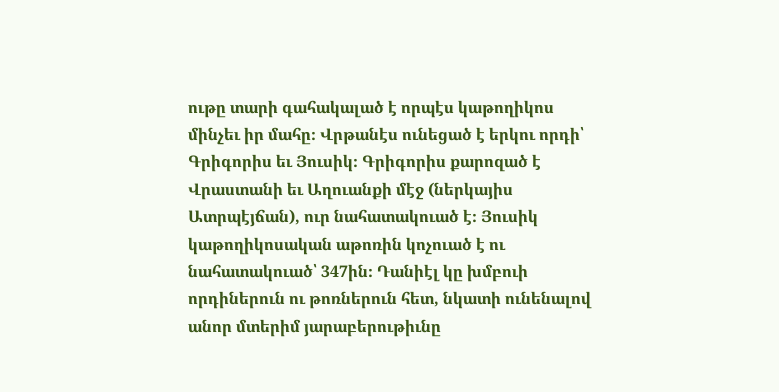ութը տարի գահակալած է որպէս կաթողիկոս մինչեւ իր մահը։ Վրթանէս ունեցած է երկու որդի՝ Գրիգորիս եւ Յուսիկ։ Գրիգորիս քարոզած է Վրաստանի եւ Աղուանքի մէջ (ներկայիս Ատրպէյճան), ուր նահատակուած է։ Յուսիկ կաթողիկոսական աթոռին կոչուած է ու նահատակուած՝ 347ին։ Դանիէլ կը խմբուի որդիներուն ու թոռներուն հետ, նկատի ունենալով անոր մտերիմ յարաբերութիւնը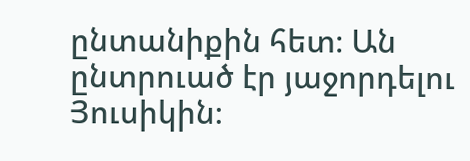ընտանիքին հետ։ Ան ընտրուած էր յաջորդելու Յուսիկին։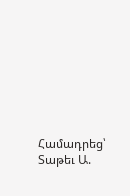Համադրեց՝
Տաթեւ Ա.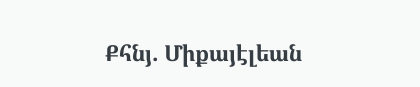Քհնյ. Միքայէլեան